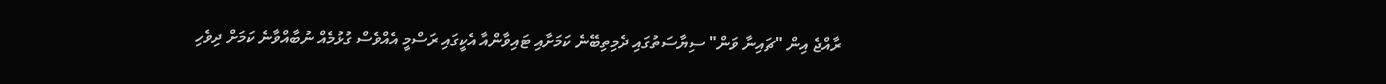ރާއްޖެ އިން "ޗައިނާ ވަން" ސިޔާސަތުގައި ދެމިތިބޭނެ ކަމަށާއި ޓައިވާންއާ އެކީގައި ރަސްމީ އެއްވެސް ގުޅުމެއް ނުބާއްވާނެ ކަމަށް ދިވެހި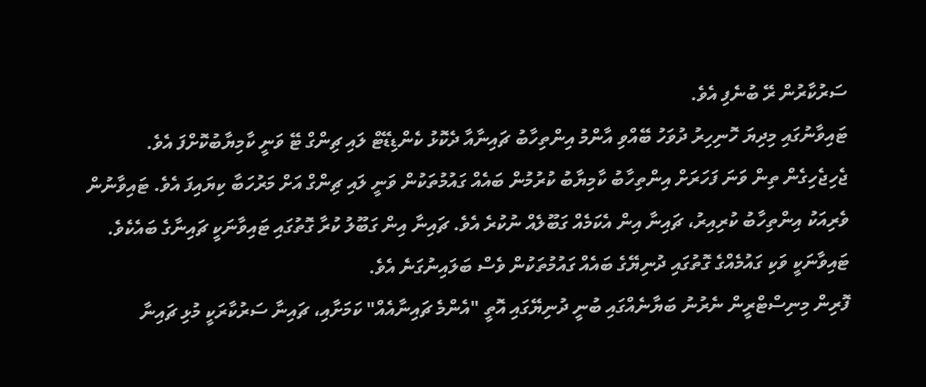ސަރުކާރުން ރޭ ބުނެފި އެވެ.
ޓައިވާނުގައި މިދިޔަ ހޮނިހިރު ދުވަހު ބޭއްވި އާންމު އިންތިހާބު ޗައިނާއާ ދެކޮޅު ކެންޑިޑޭޓް ލައި ޗިންގް ޓޭ ވަނީ ކާމިޔާބުކޮށްފަ އެވެ. ޖެހިޖެހިގެން ތިން ވަނަ ފަހަރަށް އިންތިހާބު ކާމިޔާބު ކުރުމުން ބައެއް ގައުމުތަކުން ވަނީ ލައި ޗިންގް އަށް މަރުހަބާ ކިޔައިފަ އެވެ. ޓައިވާނުން ވެރިއަކު އިންތިހާބު ކުރިއިރު، ޗައިނާ އިން އެކަމެއް ގަބޫލެއް ނުކުރެ އެވެ. ޗައިނާ އިން ގަބޫލު ކުރާ ގޮތުގައި ޓައިވާނަކީ ޗައިނާގެ ބައެކެވެ. ޓައިވާނަކީ ވަކި ގައުމެއްގެ ގޮތުގައި ދުނިޔޭގެ ބައެއް ގައުމުތަކުން ވެސް ބަލައިނުގަނެ އެވެ.
ފޮރިން މިނިސްޓްރީން ނެރުނު ބަޔާނެއްގައި ބުނީ ދުނިޔޭގައި އޮތީ "އެންމެ ޗައިނާއެއް" ކަމަށާއި، ޗައިނާ ސަރުކާރަކީ މުޅި ޗައިނާ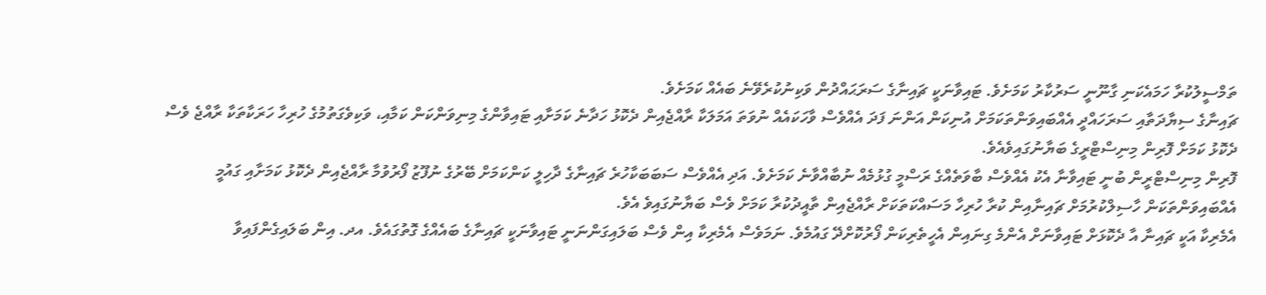ތަމްސީލުކުރާ ހަމައެކަނި ގާނޫނީ ސަރުކާރު ކަމަށެވެ. ޓައިވާނަކީ ޗައިނާގެ ސަރަޙައްދުން ވަކިނުކުރެވޭނެ ބައެއް ކަމަށެވެ.
ޗައިނާގެ ސިޔާދަތާއި ސަރަހައްދީ އެއްބައިވަންތަކަމަށް އުނިކަން އަންނަ ފަދަ އެއްވެސް ވާހަކައެއް ނުވަތަ އަމަލަކާ ރާއްޖެއިން ދެކޮޅު ހަދާނެ ކަމަށާއި ޓައިވާންގެ މިނިވަންކަން ކަމާއި، ވަކިވެގަތުމުގެ ހުރިހާ ހަރަކާތަކާ ރާއްޖެ ވެސް ދެކޮޅު ކަމަށް ފޮރިން މިނިސްޓްރީގެ ބަޔާނުގައިވެއެވެ.
ފޮރިން މިނިސްޓްރީން ބުނީ ޓައިވާނާ އެކު އެއްވެސް ބާވަތެއްގެ ރަސްމީ ގުޅުމެއް ނުބާއްވާނެ ކަމަށެވެ. އަދި އެއްވެސް ސަބަބަކާހުރެ ޗައިނާގެ ދާހިލީ ކަންކަމަށް ބޭރުގެ ނުފޫޒު ފޯރުވުމާ ރާއްޖެއިން ދެކޮޅު ކަމަށާއި ގައުމީ އެއްބައިވަންތަކަން ހާސިލްކުރުމަށް ޗައިނާއިން ކުރާ ހުރިހާ މަސައްކަތަކަށް ރާއްޖެއިން ތާއީދުކުރާ ކަމަށް ވެސް ބަޔާނުގައިވެ އެވެ.
އެމެރިކާ އަކީ ޗައިނާ އާ ދެކޮޅަށް ޓައިވާނަށް އެންމެ ގިނައިން އެހީތެރިކަން ފޯރުކޮށްދޭ ގައުމެވެ. ނަމަވެސް އެމެރިކާ އިން ވެސް ބަލައިގަންނަނީ ޓައިވާނަކީ ޗައިނާގެ ބައެއްގެ ގޮތުގައެވެ. އދ. އިން ބަލައިގެންފައިވާ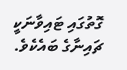ގޮތުގައި ޓައިވާނަކީ ޗައިނާގެ ބައެކެވެ.